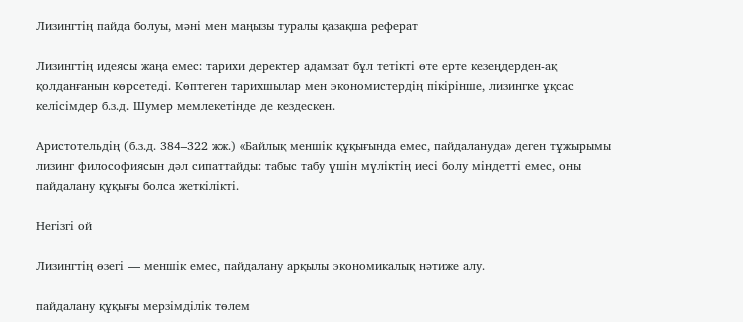Лизингтің пайда болуы, мәні мен маңызы туралы қазақша реферат

Лизингтің идеясы жаңа емес: тарихи деректер адамзат бұл тетікті өте ерте кезеңдерден-ақ қолданғанын көрсетеді. Көптеген тарихшылар мен экономистердің пікірінше, лизингке ұқсас келісімдер б.з.д. Шумер мемлекетінде де кездескен.

Аристотельдің (б.з.д. 384–322 жж.) «Байлық меншік құқығында емес, пайдалануда» деген тұжырымы лизинг философиясын дәл сипаттайды: табыс табу үшін мүліктің иесі болу міндетті емес, оны пайдалану құқығы болса жеткілікті.

Негізгі ой

Лизингтің өзегі — меншік емес, пайдалану арқылы экономикалық нәтиже алу.

пайдалану құқығы мерзімділік төлем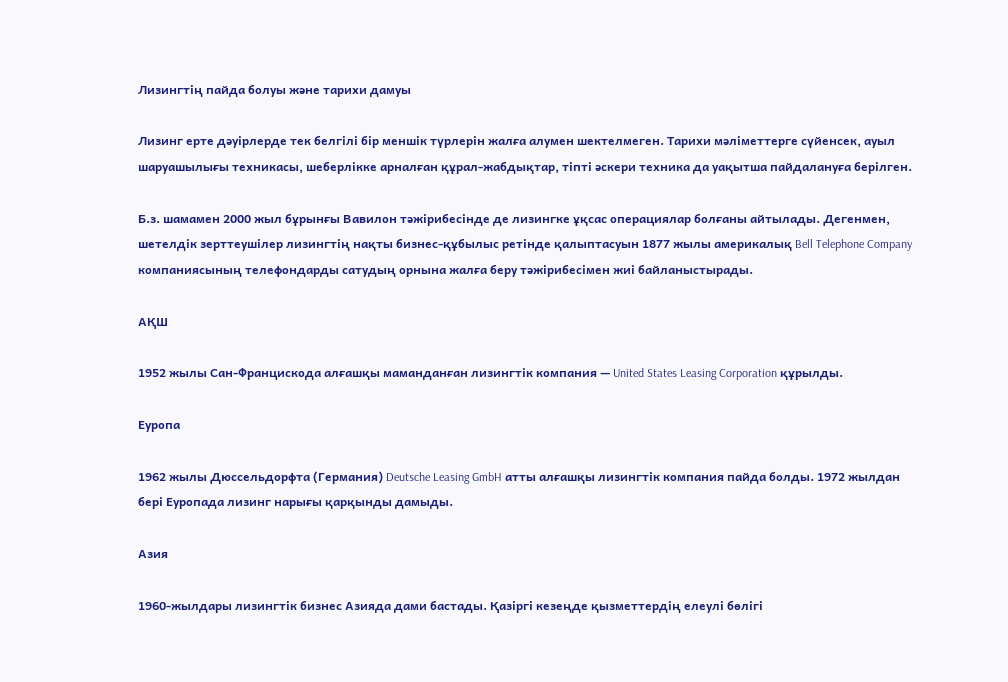Лизингтің пайда болуы және тарихи дамуы

Лизинг ерте дәуірлерде тек белгілі бір меншік түрлерін жалға алумен шектелмеген. Тарихи мәліметтерге сүйенсек, ауыл шаруашылығы техникасы, шеберлікке арналған құрал-жабдықтар, тіпті әскери техника да уақытша пайдалануға берілген.

Б.з. шамамен 2000 жыл бұрынғы Вавилон тәжірибесінде де лизингке ұқсас операциялар болғаны айтылады. Дегенмен, шетелдік зерттеушілер лизингтің нақты бизнес-құбылыс ретінде қалыптасуын 1877 жылы америкалық Bell Telephone Company компаниясының телефондарды сатудың орнына жалға беру тәжірибесімен жиі байланыстырады.

АҚШ

1952 жылы Сан-Францискода алғашқы маманданған лизингтік компания — United States Leasing Corporation құрылды.

Еуропа

1962 жылы Дюссельдорфта (Германия) Deutsche Leasing GmbH атты алғашқы лизингтік компания пайда болды. 1972 жылдан бері Еуропада лизинг нарығы қарқынды дамыды.

Азия

1960-жылдары лизингтік бизнес Азияда дами бастады. Қазіргі кезеңде қызметтердің елеулі бөлігі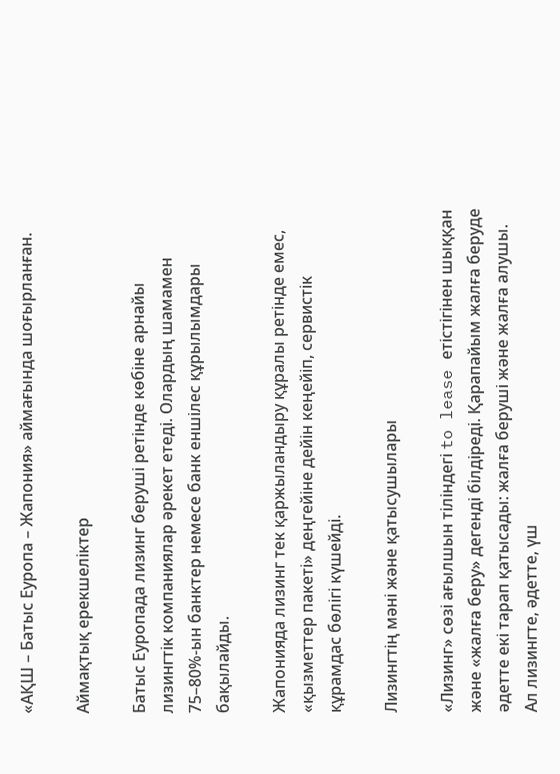«АҚШ – Батыс Еуропа – Жапония» аймағында шоғырланған.

Аймақтық ерекшеліктер

Батыс Еуропада лизинг беруші ретінде көбіне арнайы лизингтік компаниялар әрекет етеді. Олардың шамамен 75–80%-ын банктер немесе банк еншілес құрылымдары бақылайды.

Жапонияда лизинг тек қаржыландыру құралы ретінде емес, «қызметтер пакеті» деңгейіне дейін кеңейіп, сервистік құрамдас бөлігі күшейді.

Лизингтің мәні және қатысушылары

«Лизинг» сөзі ағылшын тіліндегі to lease етістігінен шыққан және «жалға беру» дегенді білдіреді. Қарапайым жалға беруде әдетте екі тарап қатысады: жалға беруші және жалға алушы. Ал лизингте, әдетте, үш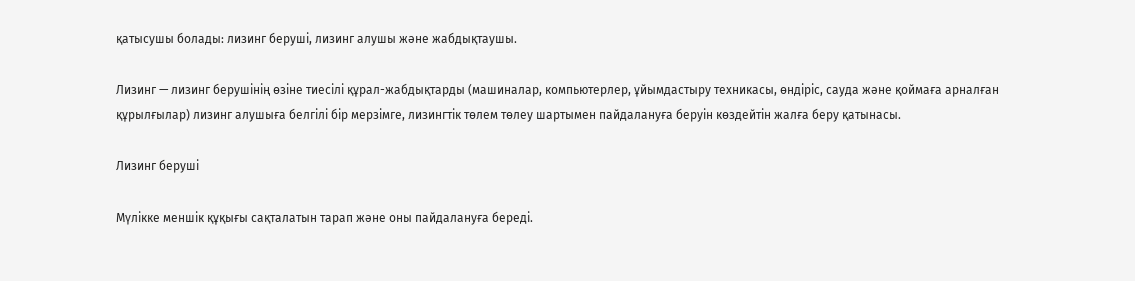қатысушы болады: лизинг беруші, лизинг алушы және жабдықтаушы.

Лизинг — лизинг берушінің өзіне тиесілі құрал-жабдықтарды (машиналар, компьютерлер, ұйымдастыру техникасы, өндіріс, сауда және қоймаға арналған құрылғылар) лизинг алушыға белгілі бір мерзімге, лизингтік төлем төлеу шартымен пайдалануға беруін көздейтін жалға беру қатынасы.

Лизинг беруші

Мүлікке меншік құқығы сақталатын тарап және оны пайдалануға береді.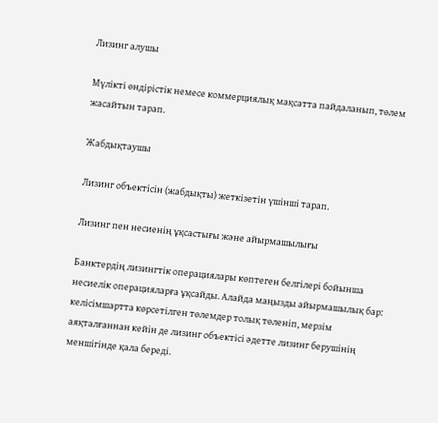Лизинг алушы

Мүлікті өндірістік немесе коммерциялық мақсатта пайдаланып, төлем жасайтын тарап.

Жабдықтаушы

Лизинг объектісін (жабдықты) жеткізетін үшінші тарап.

Лизинг пен несиенің ұқсастығы және айырмашылығы

Банктердің лизингтік операциялары көптеген белгілері бойынша несиелік операцияларға ұқсайды. Алайда маңызды айырмашылық бар: келісімшартта көрсетілген төлемдер толық төленіп, мерзім аяқталғаннан кейін де лизинг объектісі әдетте лизинг берушінің меншігінде қала береді.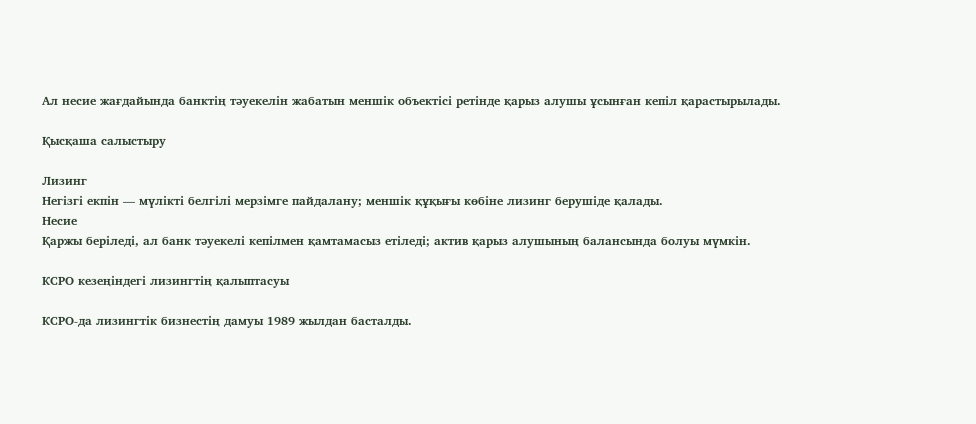Ал несие жағдайында банктің тәуекелін жабатын меншік объектісі ретінде қарыз алушы ұсынған кепіл қарастырылады.

Қысқаша салыстыру

Лизинг
Негізгі екпін — мүлікті белгілі мерзімге пайдалану; меншік құқығы көбіне лизинг берушіде қалады.
Несие
Қаржы беріледі, ал банк тәуекелі кепілмен қамтамасыз етіледі; актив қарыз алушының балансында болуы мүмкін.

КСРО кезеңіндегі лизингтің қалыптасуы

КСРО-да лизингтік бизнестің дамуы 1989 жылдан басталды.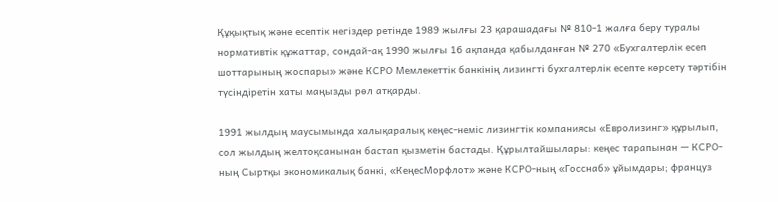Құқықтық және есептік негіздер ретінде 1989 жылғы 23 қарашадағы № 810-1 жалға беру туралы нормативтік құжаттар, сондай-ақ 1990 жылғы 16 ақпанда қабылданған № 270 «Бухгалтерлік есеп шоттарының жоспары» және КСРО Мемлекеттік банкінің лизингті бухгалтерлік есепте көрсету тәртібін түсіндіретін хаты маңызды рөл атқарды.

1991 жылдың маусымында халықаралық кеңес-неміс лизингтік компаниясы «Евролизинг» құрылып, сол жылдың желтоқсанынан бастап қызметін бастады. Құрылтайшылары: кеңес тарапынан — КСРО-ның Сыртқы экономикалық банкі, «КеңесМорфлот» және КСРО-ның «Госснаб» ұйымдары; француз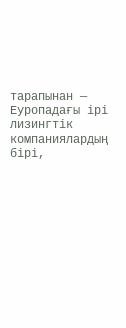тарапынан — Еуропадағы ірі лизингтік компаниялардың бірі,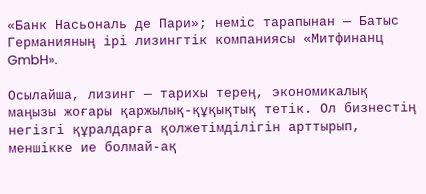«Банк Насьональ де Пари»; неміс тарапынан — Батыс Германияның ірі лизингтік компаниясы «Митфинанц GmbH».

Осылайша, лизинг — тарихы терең, экономикалық маңызы жоғары қаржылық-құқықтық тетік. Ол бизнестің негізгі құралдарға қолжетімділігін арттырып, меншікке ие болмай-ақ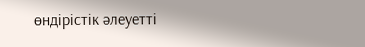өндірістік әлеуетті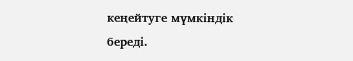кеңейтуге мүмкіндік береді.